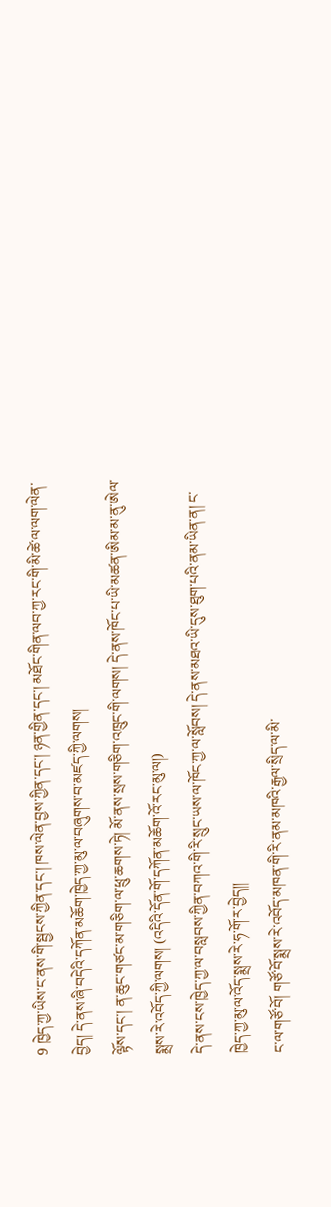9 ཁྱེད་ཀྱ་ཡིས་ང་ནས་གི་སྦྱངས་ཀྱིན་དང་། ཁས་ལེན་བྱས་ཀྱིན་དང་། ཉན་གྱིན་དང་། མཐོང་གིན་ལབ་ཀྱ་རང་གི་མི་ཚེ་ལ་ལག་ལེན་བྱེད། དེ་ནས་ཞི་བདེའི་དཀོན་མཆོག་ཁྱེད་ཀྱ་མུ་ལ་བཞུགས་བ་མཛད་ཀྱི་ལགས།
ལྟོས་དང་། ན་ཆུང་གཙང་མ་གཅིག་ལ་ཕྲུ་ཆགས་ཏེ། མོ་ནས་སྲས་གཅིག་འཁྲུང་གི་ལགས། དེ་ནས་ཁོང་པ་ཡི་མཚན་ཨིམ་མ་ནུ་ཨེལ་སྨྲས་རེ་འབོད་ཀྱི་ལགས། (འདིའི་དོན་གོ་དཀོན་མཆོག་འོ་རང་མུ་ལ།)
དེ་ནས་ངས་ཁྱེད་ཀྱ་ལ་བསླབས་ཀྱིན་བཀའ་གི་རི་སྲུང་ཡས་ལ་ཁོང་ཀྱ་ལ་སློབས། དེ་ནས་མཐའ་ཡི་དུས་ཐུག་པའི་ནམ་ཡིན་ན། ང་ཁྱེད་ཀྱ་མུ་ལ་འོད་སྨྲས་རེ་ཧ་གོ་ར་བྱེད།།
ང་ལ་གཙོ་བོ། གཙོ་བོ་སྨྲས་རེ་འབོད་མཁན་གི་རི་ནམ་མཁའི་རྒྱལ་སྲིད་ལ་མི་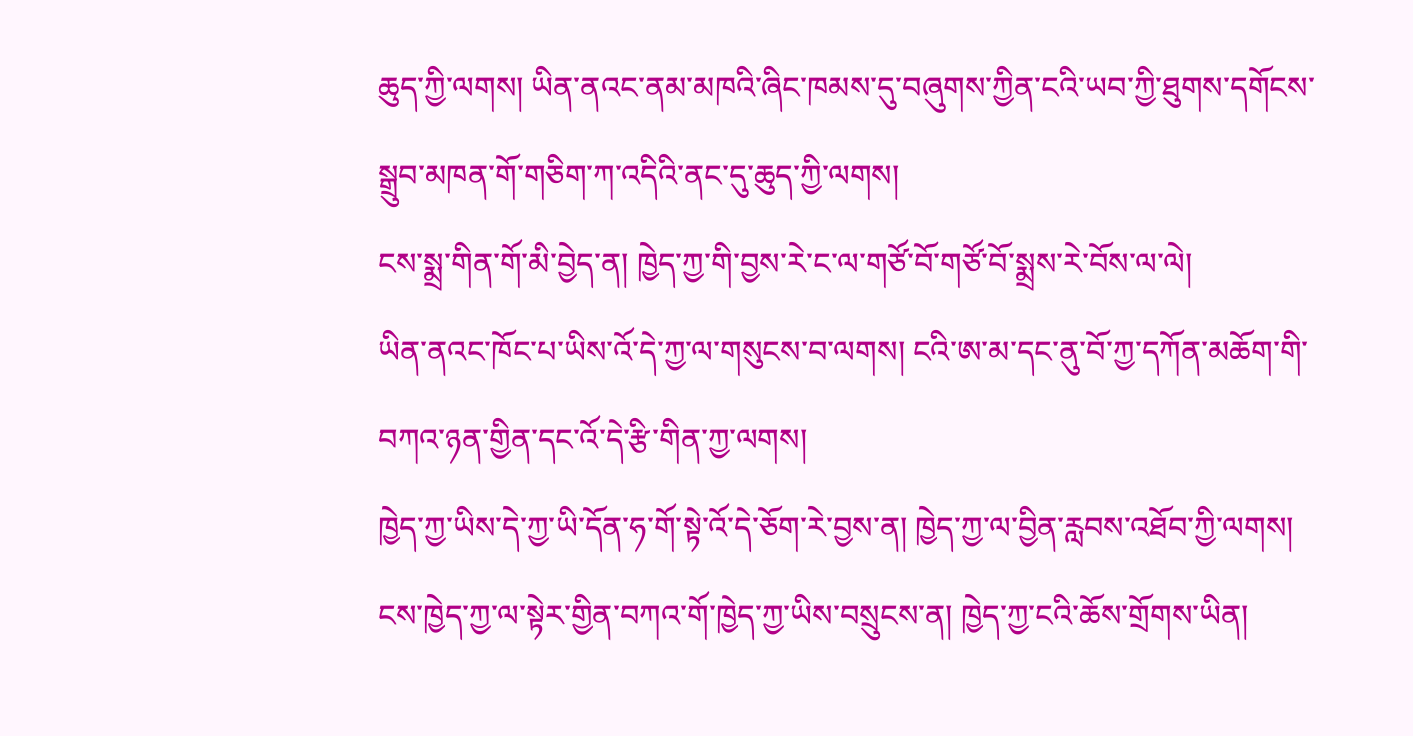ཆུད་ཀྱི་ལགས། ཡིན་ནའང་ནམ་མཁའི་ཞིང་ཁམས་དུ་བཞུགས་ཀྱིན་ངའི་ཡབ་ཀྱི་ཐུགས་དགོངས་སྒྲུབ་མཁན་གོ་གཅིག་ཀ་འདིའི་ནང་དུ་ཆུད་ཀྱི་ལགས།
ངས་སྨྲ་གིན་གོ་མི་བྱེད་ན། ཁྱེད་ཀྱ་གི་བྱས་རེ་ང་ལ་གཙོ་བོ་གཙོ་བོ་སྨྲས་རེ་བོས་ལ་ལེ།
ཡིན་ནའང་ཁོང་པ་ཡིས་འོ་དེ་ཀྱ་ལ་གསུངས་བ་ལགས། ངའི་ཨ་མ་དང་ནུ་བོ་ཀྱ་དཀོན་མཆོག་གི་བཀའ་ཉན་གྱིན་དང་འོ་དེ་རྩི་གིན་ཀྱ་ལགས།
ཁྱེད་ཀྱ་ཡིས་དེ་ཀྱ་ཡི་དོན་ཧ་གོ་སྟེ་འོ་དེ་ཅོག་རེ་བྱས་ན། ཁྱེད་ཀྱ་ལ་བྱིན་རླབས་འཐོབ་ཀྱི་ལགས།
ངས་ཁྱེད་ཀྱ་ལ་སྟེར་གྱིན་བཀའ་གོ་ཁྱེད་ཀྱ་ཡིས་བསྲུངས་ན། ཁྱེད་ཀྱ་ངའི་ཆོས་གྲོགས་ཡིན།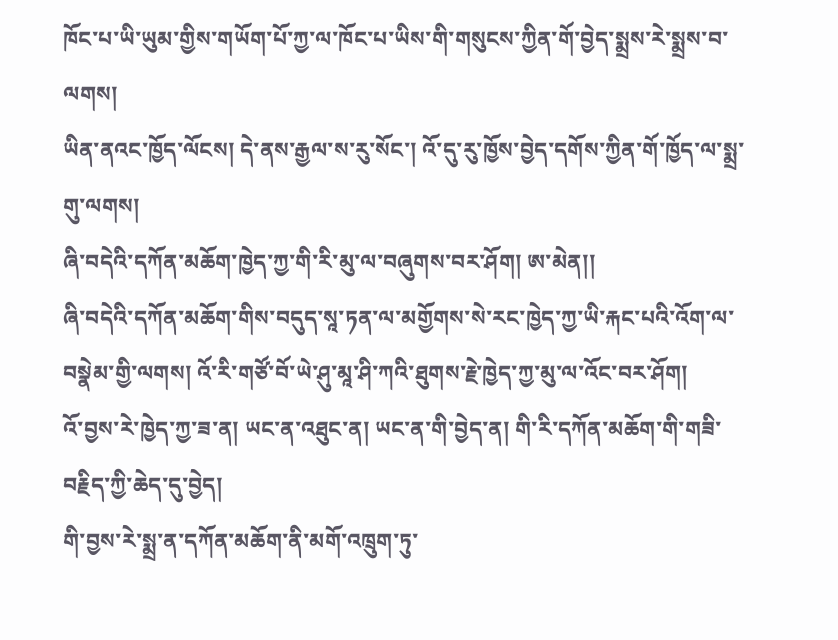ཁོང་པ་ཡི་ཡུམ་གྱིས་གཡོག་པོ་ཀྱ་ལ་ཁོང་པ་ཡིས་གི་གསུངས་ཀྱིན་གོ་བྱེད་སྨྲས་རེ་སྨྲས་བ་ལགས།
ཡིན་ནའང་ཁྱོད་ལོངས། དེ་ནས་རྒྱལ་ས་རུ་སོང་། འོ་དུ་རུ་ཁྱོས་བྱེད་དགོས་ཀྱིན་གོ་ཁྱོད་ལ་སྨྲ་གུ་ལགས།
ཞི་བདེའི་དཀོན་མཆོག་ཁྱེད་ཀྱ་གི་རི་མུ་ལ་བཞུགས་བར་ཤོག། ཨ་མེན།།
ཞི་བདེའི་དཀོན་མཆོག་གིས་བདུད་སཱ་ཏན་ལ་མགྱོགས་སེ་རང་ཁྱེད་ཀྱ་ཡི་རྐང་པའི་འོག་ལ་བསྣེམ་གྱི་ལགས། འོ་རི་གཙོ་བོ་ཡེ་ཤུ་མཱ་ཤི་ཀའི་ཐུགས་རྗེ་ཁྱེད་ཀྱ་མུ་ལ་འོང་བར་ཤོག།
འོ་བྱས་རེ་ཁྱེད་ཀྱ་ཟ་ན། ཡང་ན་འཐུང་ན། ཡང་ན་གི་བྱེད་ན། གི་རི་དཀོན་མཆོག་གི་གཟི་བརྗིད་ཀྱི་ཆེད་དུ་བྱེད།
གི་བྱས་རེ་སྨྲ་ན་དཀོན་མཆོག་ནི་མགོ་འཁྲུག་ཏུ་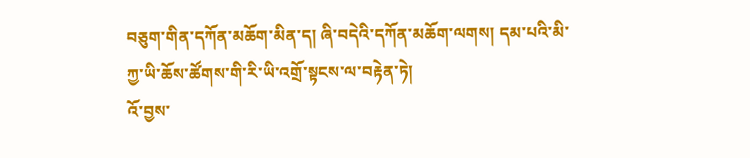བཅུག་གིན་དཀོན་མཆོག་མིན་ད། ཞི་བདེའི་དཀོན་མཆོག་ལགས། དམ་པའི་མི་ཀྱ་ཡི་ཆོས་ཚོགས་གི་རི་ཡི་འགྲོ་སྟངས་ལ་བརྟེན་ཏེ།
འོ་བྱས་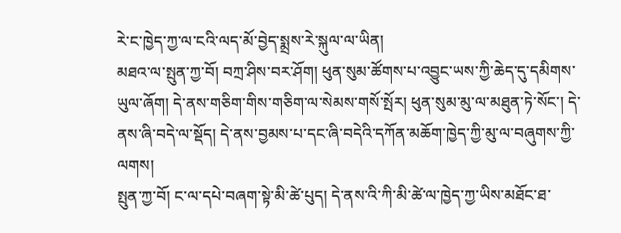རེ་ང་ཁྱེད་ཀྱ་ལ་ངའི་ལད་མོ་བྱེད་སྨྲས་རེ་སྐུལ་ལ་ཡིན།
མཐའ་ལ་སྤུན་ཀྱ་བོ། བཀྲ་ཤིས་བར་ཤོག། ཕུན་སུམ་ཚོགས་པ་འབྱུང་ཡས་ཀྱི་ཆེད་དུ་དམིགས་ཡུལ་ཞོག། དེ་ནས་གཅིག་གིས་གཅིག་ལ་སེམས་གསོ་སྤོར། ཕུན་སུམ་མུ་ལ་མཐུན་ཏེ་སོང་། དེ་ནས་ཞི་བདེ་ལ་སྡོད། དེ་ནས་བྱམས་པ་དང་ཞི་བདེའི་དཀོན་མཆོག་ཁྱེད་ཀྱི་མུ་ལ་བཞུགས་ཀྱི་ལགས།
སྤུན་ཀྱ་བོ། ང་ལ་དཔེ་བཞག་སྟེ་མི་ཚེ་པུད། དེ་ནས་འི་ཀི་མི་ཚེ་ལ་ཁྱེད་ཀྱ་ཡིས་མཐོང་ཐ་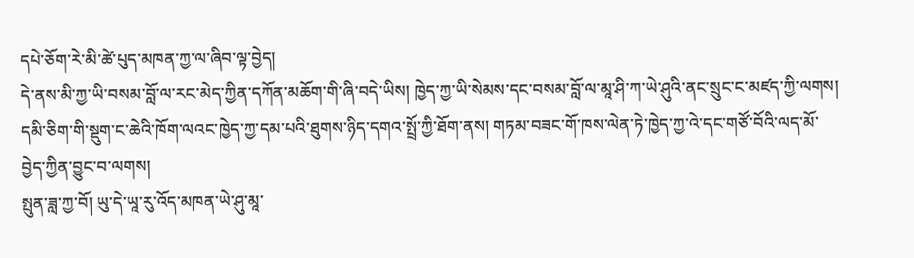དཔེ་ཅོག་རེ་མི་ཚེ་པུད་མཁན་ཀྱ་ལ་ཞིབ་ལྟ་བྱེད།
དེ་ནས་མི་ཀྱ་ཡི་བསམ་བློ་ལ་རང་མེད་ཀྱིན་དཀོན་མཆོག་གི་ཞི་བདེ་ཡིས། ཁྱེད་ཀྱ་ཡི་སེམས་དང་བསམ་བློ་ལ་མཱ་ཤི་ཀ་ཡེ་ཤུའི་ནང་སྲུང་ང་མཛད་ཀྱི་ལགས།
དམི་ཅིག་གི་སྡུག་ང་ཆེའི་ཁོག་ལའང་ཁྱེད་ཀྱ་དམ་པའི་ཐུགས་ཉིད་དགའ་སྤྲོ་ཀྱི་ཐོག་ནས། གཏམ་བཟང་གོ་ཁས་ལེན་ཏེ་ཁྱེད་ཀྱ་འེ་དང་གཙོ་བོའི་ལད་མོ་བྱེད་ཀྱིན་བྱུང་བ་ལགས།
སྤུན་ཟླ་ཀྱ་བོ། ཡུ་དེ་ཡཱ་རུ་འོད་མཁན་ཡེ་ཤུ་མཱ་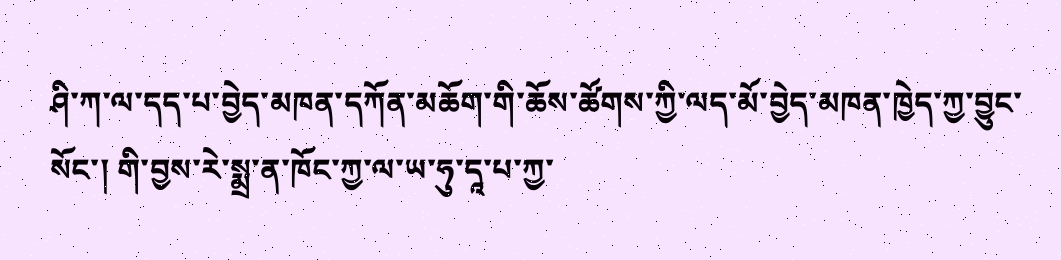ཤི་ཀ་ལ་དད་པ་བྱེད་མཁན་དཀོན་མཆོག་གི་ཆོས་ཚོགས་ཀྱི་ལད་མོ་བྱེད་མཁན་ཁྱེད་ཀྱ་བྱུང་སོང་། གི་བྱས་རེ་སྨྲ་ན་ཁོང་ཀྱ་ལ་ཡ་ཧུ་དཱ་པ་ཀྱ་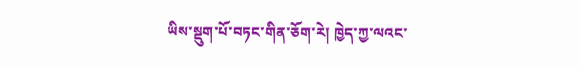ཡིས་སྡུག་པོ་བཏང་གིན་ཅོག་རེ། ཁྱེད་ཀྱ་ལའང་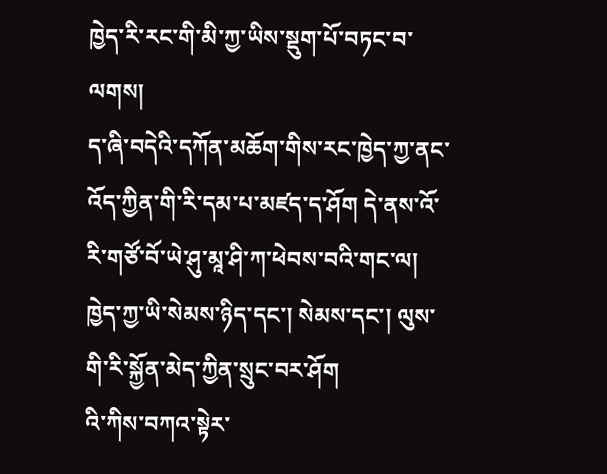ཁྱེད་རི་རང་གི་མི་ཀྱ་ཡིས་སྡུག་པོ་བཏང་བ་ལགས།
ད་ཞི་བདེའི་དཀོན་མཆོག་གིས་རང་ཁྱེད་ཀྱ་ནང་འོད་ཀྱིན་གི་རི་དམ་པ་མཛད་ད་ཤོག དེ་ནས་འོ་རི་གཙོ་བོ་ཡེ་ཤུ་མཱ་ཤི་ཀ་ཕེབས་བའི་གང་ལ། ཁྱེད་ཀྱ་ཡི་སེམས་ཉིད་དང་། སེམས་དང་། ལུས་གི་རི་སྐྱོན་མེད་ཀྱིན་སྲུང་བར་ཤོག
འི་ཀིས་བཀའ་སྟེར་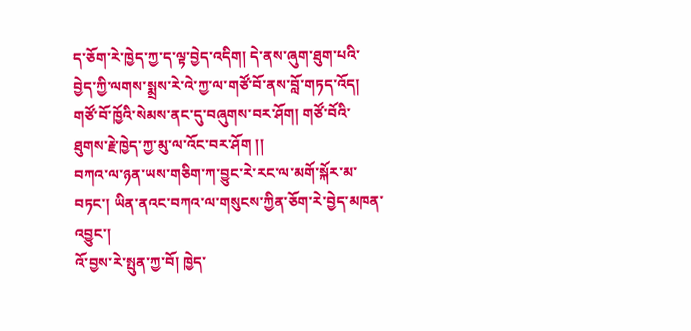ད་ཅོག་རེ་ཁྱེད་ཀྱ་ད་ལྟ་བྱེད་འདིག། དེ་ནས་ཞུག་ཐུག་པའི་བྱེད་ཀྱི་ལགས་སྨྲས་རེ་འེ་ཀྱ་ལ་གཙོ་བོ་ནས་བློ་གཏད་འོད།
གཙོ་བོ་ཁྱོའི་སེམས་ནང་དུ་བཞུགས་བར་ཤོག། གཙོ་བོའི་ཐུགས་རྗེ་ཁྱེད་ཀྱ་མུ་ལ་འོང་བར་ཤོག །།
བཀའ་ལ་ཉན་ཡས་གཅིག་ཀ་བྱུང་རེ་རང་ལ་མགོ་སྐོར་མ་བཏང་། ཡིན་ནའང་བཀའ་ལ་གསུངས་ཀྱིན་ཅོག་རེ་བྱེད་མཁན་འབྱུང་།
འོ་བྱས་རེ་སྤུན་ཀྱ་བོ། ཁྱེད་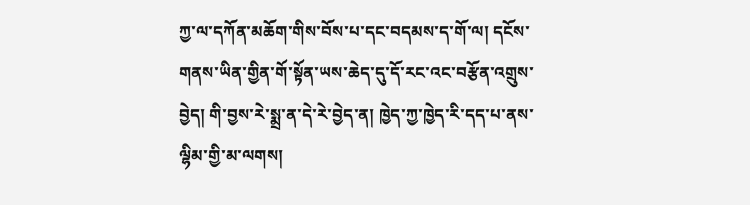ཀྱ་ལ་དཀོན་མཆོག་གིས་བོས་པ་དང་བདམས་ད་གོ་ལ། དངོས་གནས་ཡིན་གྱིན་གོ་སྟོན་ཡས་ཆེད་དུ་དོ་རང་འང་བརྩོན་འགྲུས་བྱེད། གི་བྱས་རེ་སྨྲ་ན་དེ་རེ་བྱེད་ན། ཁྱེད་ཀྱ་ཁྱེད་རི་དད་པ་ནས་ལྷིམ་གྱི་མ་ལགས།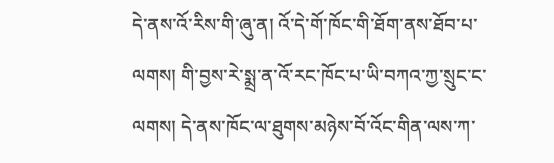དེ་ནས་འོ་རིས་གི་ཞུ་ན། འོ་དེ་གོ་ཁོང་གི་ཐོག་ནས་ཐོབ་པ་ལགས། གི་བྱས་རེ་སྨྲ་ན་འོ་རང་ཁོང་པ་ཡི་བཀའ་ཀྱ་སྲུང་ང་ལགས། དེ་ནས་ཁོང་ལ་ཐུགས་མཉེས་བོ་འོང་གིན་ལས་ཀ་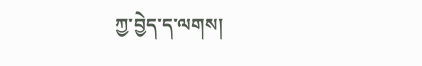ཀྱ་བྱེད་ད་ལགས།